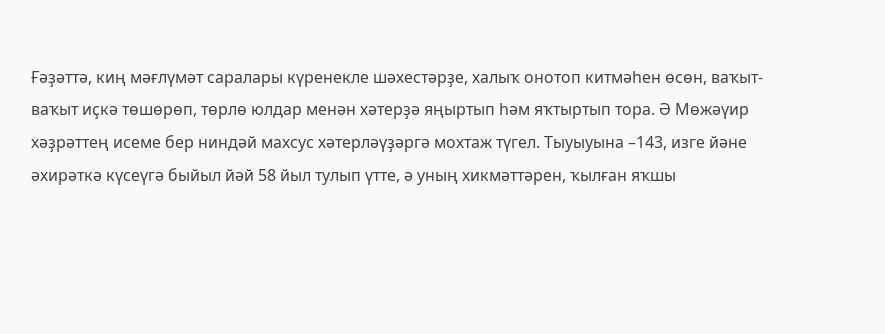Ғәҙәттә, киң мәғлүмәт саралары күренекле шәхестәрҙе, халыҡ онотоп китмәһен өсөн, ваҡыт-ваҡыт иҫкә төшөрөп, төрлө юлдар менән хәтерҙә яңыртып һәм яҡтыртып тора. Ә Мөжәүир хәҙрәттең исеме бер ниндәй махсус хәтерләүҙәргә мохтаж түгел. Тыуыуына –143, изге йәне әхирәткә күсеүгә быйыл йәй 58 йыл тулып үтте, ә уның хикмәттәрен, ҡылған яҡшы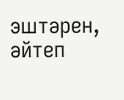эштәрен, әйтеп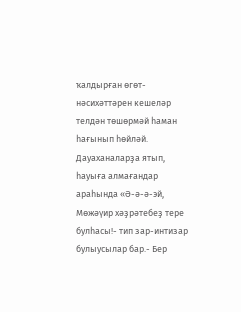ҡалдырған өгөт-нәсихәттәрен кешеләр телдән төшөрмәй һаман һағынып һөйләй. Дауаханаларҙа ятып, һауыға алмағандар араһында «Ә-ә-ә-эй, Мөжәүир хәҙрәтебеҙ тере булһасы!- тип зар-интизар булыусылар бар.- Бер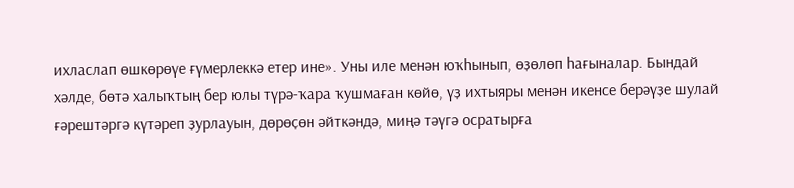ихласлап өшкөрөүе ғүмерлеккә етер ине». Уны иле менән юҡһынып, өҙөлөп һағыналар. Бындай хәлде, бөтә халыҡтың бер юлы түрә-ҡара ҡушмаған көйө, үҙ ихтыяры менән икенсе берәүҙе шулай ғәрештәргә күтәреп ҙурлауын, дөрөҫөн әйткәндә, миңә тәүгә осратырға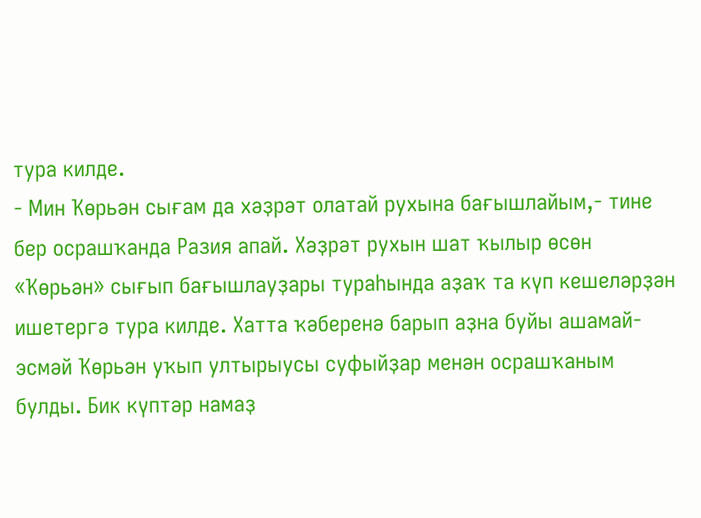тура килде.
- Мин Ҡөрьән сығам да хәҙрәт олатай рухына бағышлайым,- тине бер осрашҡанда Разия апай. Хәҙрәт рухын шат ҡылыр өсөн «Ҡөрьән» сығып бағышлауҙары тураһында аҙаҡ та күп кешеләрҙән ишетергә тура килде. Хатта ҡәберенә барып аҙна буйы ашамай- эсмәй Ҡөрьән уҡып ултырыусы суфыйҙар менән осрашҡаным булды. Бик күптәр намаҙ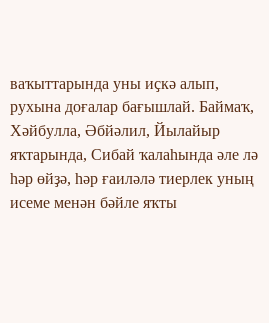ваҡыттарында уны иҫкә алып, рухына доғалар бағышлай. Баймаҡ, Хәйбулла, Әбйәлил, Йылайыр яҡтарында, Сибай ҡалаһында әле лә һәр өйҙә, һәр ғаиләлә тиерлек уның исеме менән бәйле яҡты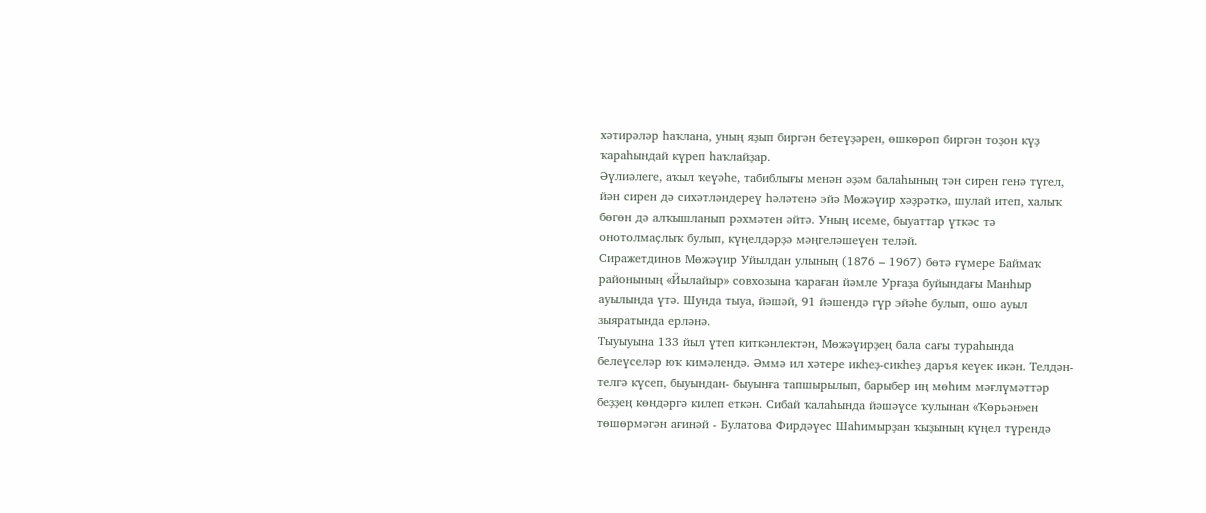хәтирәләр һаҡлана, уның яҙып биргән бетеүҙәрен, өшкөрөп биргән тоҙон күҙ ҡараһындай күреп һаҡлайҙар.
Әүлиәлеге, аҡыл ҡеүәһе, табиблығы менән әҙәм балаһының тән сирен генә түгел, йән сирен дә сихәтләндереү һәләтенә эйә Мөжәүир хәҙрәткә, шулай итеп, халыҡ бөгөн дә алҡышланып рәхмәтен әйтә. Уның исеме, быуаттар үткәс тә онотолмаҫлыҡ булып, күңелдәрҙә мәңгеләшеүен теләй.
Сиражетдинов Мөжәүир Уйылдан улының (1876 – 1967) бөтә ғүмере Баймаҡ районының «Йылайыр» совхозына ҡараған йәмле Урғаҙа буйындағы Манһыр ауылында үтә. Шунда тыуа, йәшәй, 91 йәшендә гүр эйәһе булып, ошо ауыл зыяратында ерләнә.
Тыуыуына 133 йыл үтеп киткәнлектән, Мөжәүирҙең бала сағы тураһында белеүселәр юҡ кимәлендә. Әммә ил хәтере икһеҙ-сикһеҙ даръя кеүек икән. Телдән- телгә күсеп, быуындан- быуынға тапшырылып, барыбер иң мөһим мәғлүмәттәр беҙҙең көндәргә килеп еткән. Сибай ҡалаһында йәшәүсе ҡулынан «Ҡөрьән»ен төшөрмәгән ағинәй - Булатова Фирдәүес Шаһимырҙан ҡыҙының күңел түрендә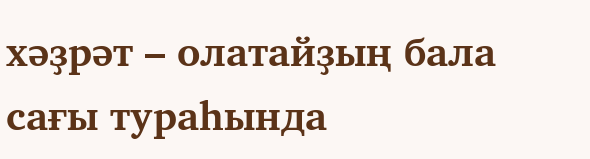хәҙрәт – олатайҙың бала сағы тураһында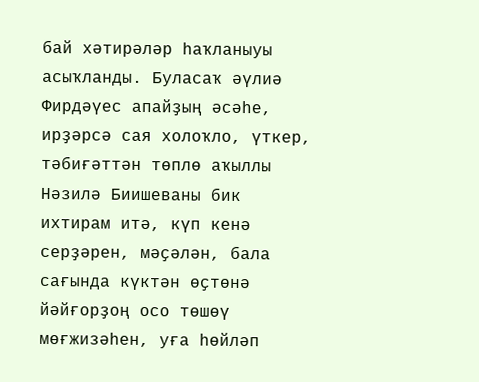бай хәтирәләр һаҡланыуы асыҡланды. Буласаҡ әүлиә Фирдәүес апайҙың әсәһе, ирҙәрсә сая холоҡло, үткер, тәбиғәттән төплө аҡыллы Нәзилә Биишеваны бик ихтирам итә, күп кенә серҙәрен, мәҫәлән, бала сағында күктән өҫтөнә йәйғорҙоң осо төшөү мөғжизәһен, уға һөйләп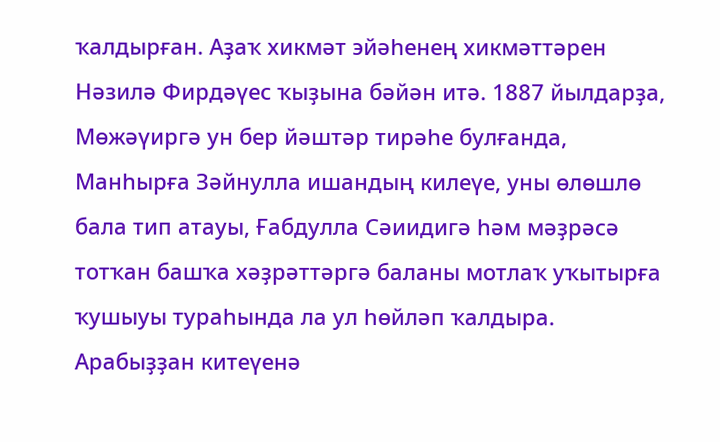ҡалдырған. Аҙаҡ хикмәт эйәһенең хикмәттәрен Нәзилә Фирдәүес ҡыҙына бәйән итә. 1887 йылдарҙа, Мөжәүиргә ун бер йәштәр тирәһе булғанда, Манһырға Зәйнулла ишандың килеүе, уны өлөшлө бала тип атауы, Ғабдулла Сәиидигә һәм мәҙрәсә тотҡан башҡа хәҙрәттәргә баланы мотлаҡ уҡытырға ҡушыуы тураһында ла ул һөйләп ҡалдыра.
Арабыҙҙан китеүенә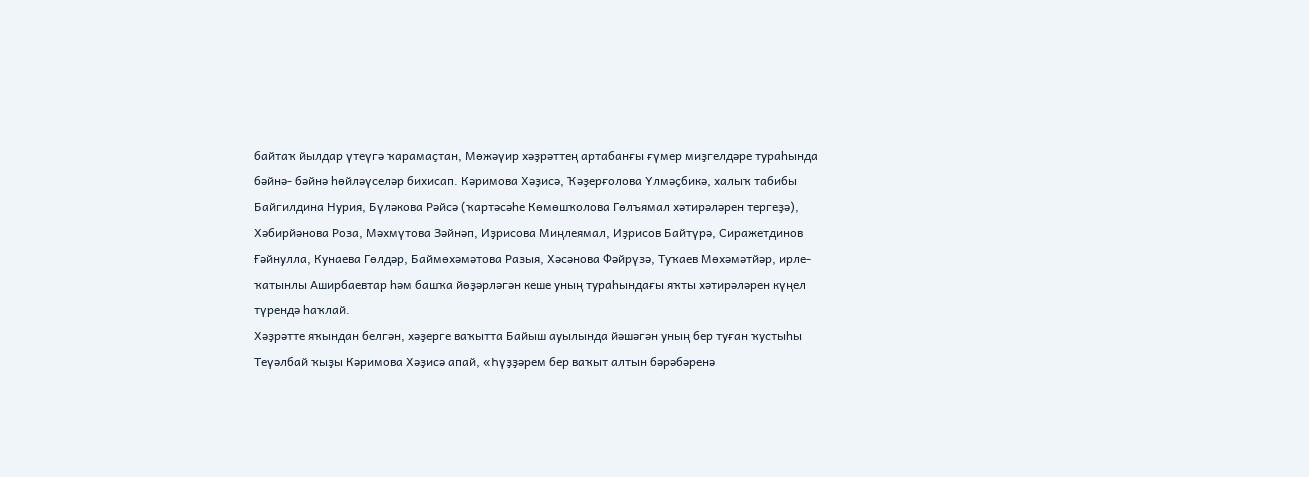байтаҡ йылдар үтеүгә ҡарамаҫтан, Мөжәүир хәҙрәттең артабанғы ғүмер миҙгелдәре тураһында бәйнә- бәйнә һөйләүселәр бихисап. Кәримова Хәҙисә, Ҡәҙерғолова Үлмәҫбикә, халыҡ табибы Байгилдина Нурия, Бүләкова Рәйсә (ҡартәсәһе Көмөшҡолова Гөлъямал хәтирәләрен тергеҙә), Хәбирйәнова Роза, Мәхмүтова Зәйнәп, Иҙрисова Миңлеямал, Иҙрисов Байтүрә, Сиражетдинов Ғәйнулла, Кунаева Гөлдәр, Баймөхәмәтова Разыя, Хәсәнова Фәйрүзә, Туҡаев Мөхәмәтйәр, ирле- ҡатынлы Аширбаевтар һәм башҡа йөҙәрләгән кеше уның тураһындағы яҡты хәтирәләрен күңел түрендә һаҡлай.
Хәҙрәтте яҡындан белгән, хәҙерге ваҡытта Байыш ауылында йәшәгән уның бер туған ҡустыһы Теүәлбай ҡыҙы Кәримова Хәҙисә апай, «Һүҙҙәрем бер ваҡыт алтын бәрәбәренә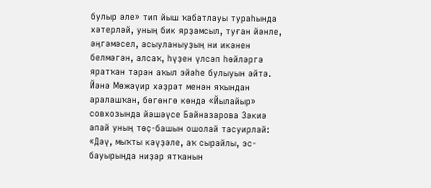булыр әле» тип йыш ҡабатлауы тураһында хәтерләй, уның бик ярҙамсыл, туған йәнле, әңгәмәсел, асыуланыуҙың ни икәнен белмәгән, алсаҡ, һүҙен үлсәп һөйләргә яратҡан тәрән аҡыл эйәһе булыуын әйтә.
Йәнә Мөжәүир хәҙрәт менән яҡындан аралашҡан, бөгөнгө көндә «Йылайыр» совхозында йәшәүсе Байназарова Зәкиә апай уның төҫ-башын ошолай тасуирлай: «Дәү, мыҡты кәүҙәле, аҡ сырайлы, эс-бауырыңда ниҙәр ятҡанын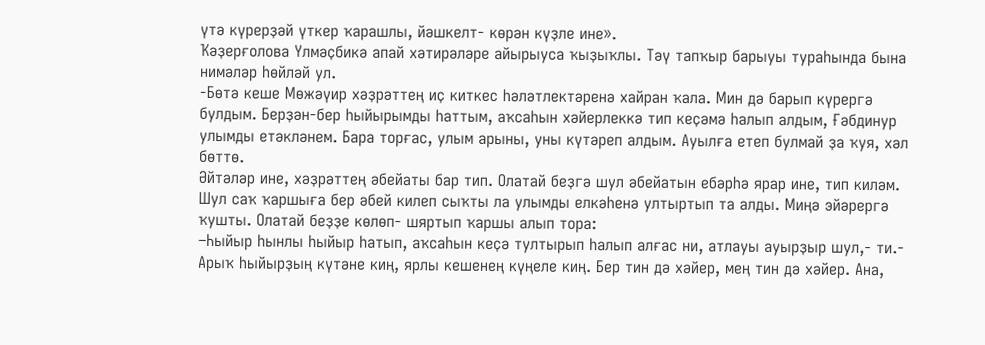үтә күрерҙәй үткер ҡарашлы, йәшкелт- көрән күҙле ине».
Ҡәҙерғолова Үлмәҫбикә апай хәтирәләре айырыуса ҡыҙыҡлы. Тәү тапҡыр барыуы тураһында бына нимәләр һөйләй ул.
-Бөтә кеше Мөжәүир хәҙрәттең иҫ киткес һәләтлектәренә хайран ҡала. Мин дә барып күрергә булдым. Берҙән-бер һыйырымды һаттым, аҡсаһын хәйерлеккә тип кеҫәмә һалып алдым, Ғәбдинур улымды етәкләнем. Бара торғас, улым арыны, уны күтәреп алдым. Ауылға етеп булмай ҙа ҡуя, хәл бөттө.
Әйтәләр ине, хәҙрәттең әбейаты бар тип. Олатай беҙгә шул әбейатын ебәрһә ярар ине, тип киләм. Шул саҡ ҡаршыға бер әбей килеп сыҡты ла улымды елкәһенә ултыртып та алды. Миңә эйәрергә ҡушты. Олатай беҙҙе көлөп- шяртып ҡаршы алып тора:
–Һыйыр һынлы һыйыр һатып, аҡсаһын кеҫә тултырып һалып алғас ни, атлауы ауырҙыр шул,- ти.- Арыҡ һыйырҙың күтәне киң, ярлы кешенең күңеле киң. Бер тин дә хәйер, мең тин дә хәйер. Ана,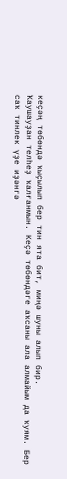кеҫәң төбөндә ҡыҫылып бер тин ята бит, миңә шуны алып бир.
Ҡаушауҙан телһеҙ ҡалғанмын. Кеҫә төбөндәге аҡсаны ала алмайым да ҡуям. Бер саҡ тинлек үҙе иҙәнгә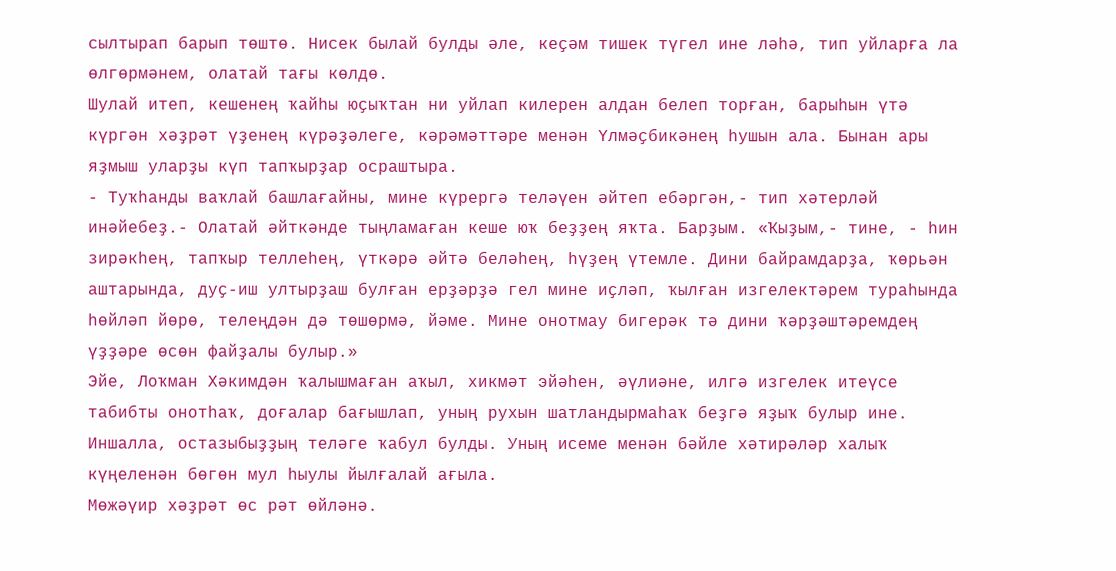сылтырап барып төштө. Нисек былай булды әле, кеҫәм тишек түгел ине ләһә, тип уйларға ла өлгөрмәнем, олатай тағы көлдө.
Шулай итеп, кешенең ҡайһы юҫыҡтан ни уйлап килерен алдан белеп торған, барыһын үтә күргән хәҙрәт үҙенең күрәҙәлеге, кәрәмәттәре менән Үлмәҫбикәнең һушын ала. Бынан ары яҙмыш уларҙы күп тапҡырҙар осраштыра.
- Туҡһанды ваҡлай башлағайны, мине күрергә теләүен әйтеп ебәргән,- тип хәтерләй инәйебеҙ.- Олатай әйткәнде тыңламаған кеше юҡ беҙҙең яҡта. Барҙым. «Ҡыҙым,- тине, - һин зирәкһең, тапҡыр теллеһең, үткәрә әйтә беләһең, һүҙең үтемле. Дини байрамдарҙа, ҡөрьән аштарында, дуҫ-иш ултырҙаш булған ерҙәрҙә гел мине иҫләп, ҡылған изгелектәрем тураһында һөйләп йөрө, телеңдән дә төшөрмә, йәме. Мине онотмау бигерәк тә дини ҡәрҙәштәремдең үҙҙәре өсөн файҙалы булыр.»
Эйе, Лоҡман Хәкимдән ҡалышмаған аҡыл, хикмәт эйәһен, әүлиәне, илгә изгелек итеүсе табибты онотһаҡ, доғалар бағышлап, уның рухын шатландырмаһаҡ беҙгә яҙыҡ булыр ине.
Иншалла, остазыбыҙҙың теләге ҡабул булды. Уның исеме менән бәйле хәтирәләр халыҡ күңеленән бөгөн мул һыулы йылғалай ағыла.
Мөжәүир хәҙрәт өс рәт өйләнә.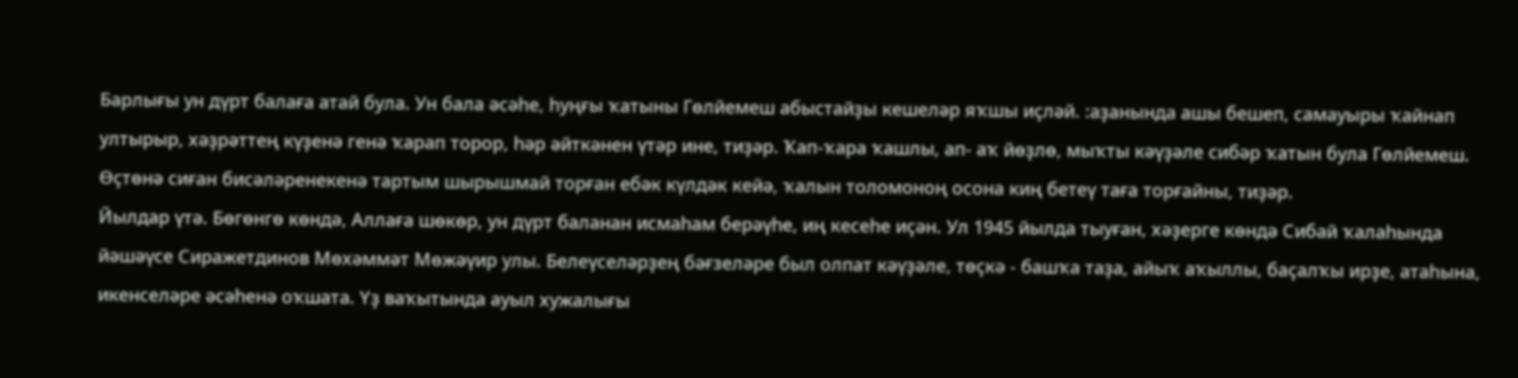Барлығы ун дүрт балаға атай була. Ун бала әсәһе, һуңғы ҡатыны Гөлйемеш абыстайҙы кешеләр яҡшы иҫләй. :аҙанында ашы бешеп, самауыры ҡайнап ултырыр, хәҙрәттең күҙенә генә ҡарап торор, һәр әйткәнен үтәр ине, тиҙәр. Ҡап-ҡара ҡашлы, ап- аҡ йөҙлө, мыҡты кәүҙәле сибәр ҡатын була Гөлйемеш. Өҫтөнә сиған бисәләренекенә тартым шырышмай торған ебәк күлдәк кейә, ҡалын толомоноң осона киң бетеү таға торғайны, тиҙәр.
Йылдар үтә. Бөгөнгө көндә, Аллаға шөкөр, ун дүрт баланан исмаһам берәүһе, иң кесеһе иҫән. Ул 1945 йылда тыуған, хәҙерге көндә Сибай ҡалаһында йәшәүсе Сиражетдинов Мөхәммәт Мөжәүир улы. Белеүселәрҙең бәғзеләре был олпат кәүҙәле, төҫкә - башҡа таҙа, айыҡ аҡыллы, баҫалҡы ирҙе, атаһына, икенселәре әсәһенә оҡшата. Үҙ ваҡытында ауыл хужалығы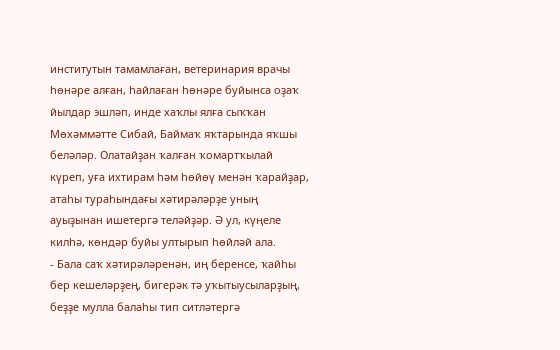институтын тамамлаған, ветеринария врачы һөнәре алған, һайлаған һөнәре буйынса оҙаҡ йылдар эшләп, инде хаҡлы ялға сыҡҡан Мөхәммәтте Сибай, Баймаҡ яҡтарында яҡшы беләләр. Олатайҙан ҡалған ҡомартҡылай күреп, уға ихтирам һәм һөйөү менән ҡарайҙар, атаһы тураһындағы хәтирәләрҙе уның ауыҙынан ишетергә теләйҙәр. Ә ул, күңеле килһә, көндәр буйы ултырып һөйләй ала.
- Бала саҡ хәтирәләренән, иң беренсе, ҡайһы бер кешеләрҙең, бигерәк тә уҡытыусыларҙың, беҙҙе мулла балаһы тип ситләтергә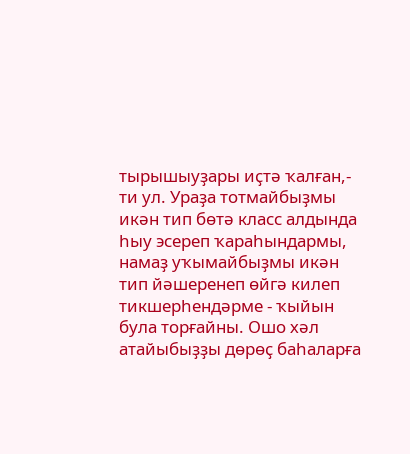тырышыуҙары иҫтә ҡалған,- ти ул. Ураҙа тотмайбыҙмы икән тип бөтә класс алдында һыу эсереп ҡараһындармы, намаҙ уҡымайбыҙмы икән тип йәшеренеп өйгә килеп тикшерһендәрме - ҡыйын була торғайны. Ошо хәл атайыбыҙҙы дөрөҫ баһаларға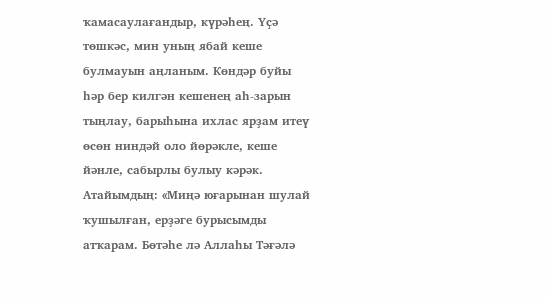ҡамасаулағандыр, күрәһең. Үҫә төшкәс, мин уның ябай кеше булмауын аңланым. Көндәр буйы һәр бер килгән кешенең аһ-зарын тыңлау, барыһына ихлас ярҙам итеү өсөн ниндәй оло йөрәкле, кеше йәнле, сабырлы булыу кәрәк. Атайымдың: «Миңә юғарынан шулай ҡушылған, ерҙәге бурысымды атҡарам. Бөтәһе лә Аллаһы Тәғәлә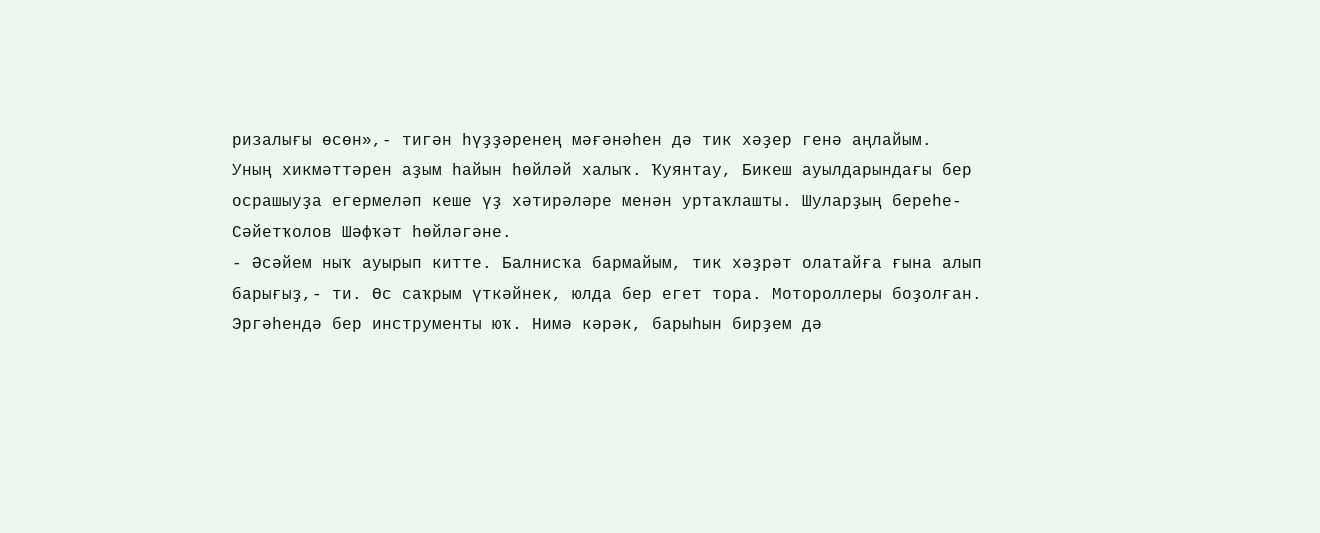ризалығы өсөн»,- тигән һүҙҙәренең мәғәнәһен дә тик хәҙер генә аңлайым.
Уның хикмәттәрен аҙым һайын һөйләй халыҡ. Ҡуянтау, Бикеш ауылдарындағы бер осрашыуҙа егермеләп кеше үҙ хәтирәләре менән уртаҡлашты. Шуларҙың береһе- Сәйетҡолов Шәфҡәт һөйләгәне.
- Әсәйем ныҡ ауырып китте. Балнисҡа бармайым, тик хәҙрәт олатайға ғына алып барығыҙ,- ти. Өс саҡрым үткәйнек, юлда бер егет тора. Мотороллеры боҙолған. Эргәһендә бер инструменты юҡ. Нимә кәрәк, барыһын бирҙем дә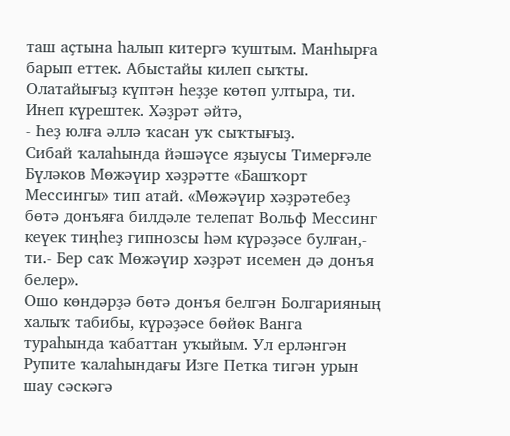таш аҫтына һалып китергә ҡуштым. Манһырға барып еттек. Абыстайы килеп сыҡты. Олатайығыҙ күптән һеҙҙе көтөп ултыра, ти. Инеп күрештек. Хәҙрәт әйтә,
- Һеҙ юлға әллә ҡасан уҡ сыҡтығыҙ.
Сибай ҡалаһында йәшәүсе яҙыусы Тимерғәле Бүләков Мөжәүир хәҙрәтте «Башҡорт Мессингы» тип атай. «Мөжәүир хәҙрәтебеҙ бөтә донъяға билдәле телепат Вольф Мессинг кеүек тиңһеҙ гипнозсы һәм күрәҙәсе булған,- ти.- Бер саҡ Мөжәүир хәҙрәт исемен дә донъя белер».
Ошо көндәрҙә бөтә донъя белгән Болгарияның халыҡ табибы, күрәҙәсе бөйөк Ванга тураһында ҡабаттан уҡыйым. Ул ерләнгән Рупите ҡалаһындағы Изге Петка тигән урын шау сәскәгә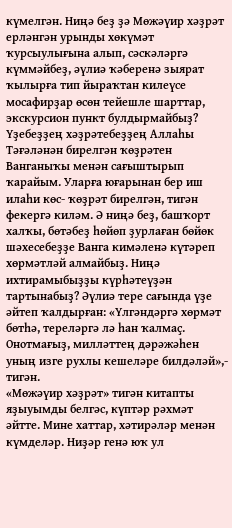күмелгән. Ниңә беҙ ҙә Мөжәүир хәҙрәт ерләнгән урынды хөкүмәт ҡурсыулығына алып, сәскәләргә күммәйбеҙ, әүлиә ҡәберенә зыярат ҡылырға тип йыраҡтан килеүсе мосафирҙар өсөн тейешле шарттар, экскурсион пункт булдырмайбыҙ?
Үҙебеҙҙең хәҙрәтебеҙҙең Аллаһы Тәғәләнән бирелгән ҡөҙрәтен Ванганыҡы менән сағыштырып ҡарайым. Уларға юғарынан бер иш илаһи көс- ҡөҙрәт бирелгән, тигән фекергә киләм. Ә ниңә беҙ, башҡорт халҡы, бөтәбеҙ һөйөп ҙурлаған бөйөк шәхесебеҙҙе Ванга кимәленә күтәреп хөрмәтләй алмайбыҙ. Ниңә ихтирамыбыҙҙы күрһәтеүҙән тартынабыҙ? Әүлиә тере сағында үҙе әйтеп ҡалдырған: «Үлгәндәргә хөрмәт бөтһә, тереләргә лә һан ҡалмаҫ. Онотмағыҙ, милләттең дәрәжәһен уның изге рухлы кешеләре билдәләй»,- тигән.
«Мөжәүир хәҙрәт» тигән китапты яҙыуымды белгәс, күптәр рәхмәт әйтте. Мине хаттар, хәтирәләр менән күмделәр. Ниҙәр генә юҡ ул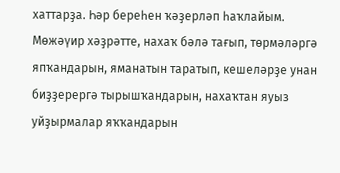хаттарҙа. Һәр береһен ҡәҙерләп һаҡлайым.
Мөжәүир хәҙрәтте, нахаҡ бәлә тағып, төрмәләргә япҡандарын, яманатын таратып, кешеләрҙе унан биҙҙерергә тырышҡандарын, нахаҡтан яуыз уйҙырмалар яҡҡандарын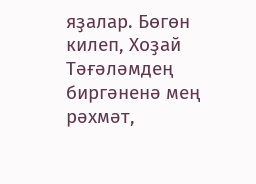яҙалар. Бөгөн килеп, Хоҙай Тәғәләмдең биргәненә мең рәхмәт,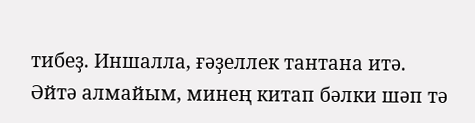тибеҙ. Иншалла, ғәҙеллек тантана итә. Әйтә алмайым, минең китап бәлки шәп тә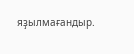яҙылмағандыр.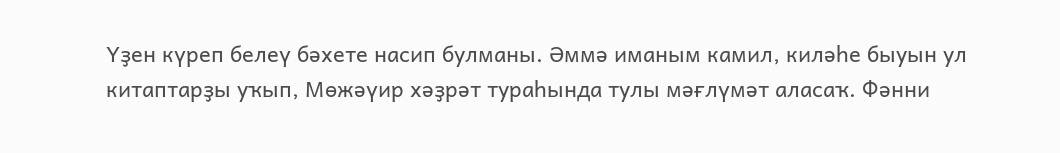Үҙен күреп белеү бәхете насип булманы. Әммә иманым камил, киләһе быуын ул китаптарҙы уҡып, Мөжәүир хәҙрәт тураһында тулы мәғлүмәт аласаҡ. Фәнни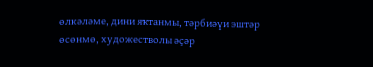өлкәләме, дини яҡтанмы, тәрбиәүи эштәр өсөнмө, художестволы әҫәр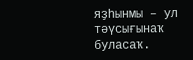яҙһынмы – ул тәүсығынаҡ буласаҡ.